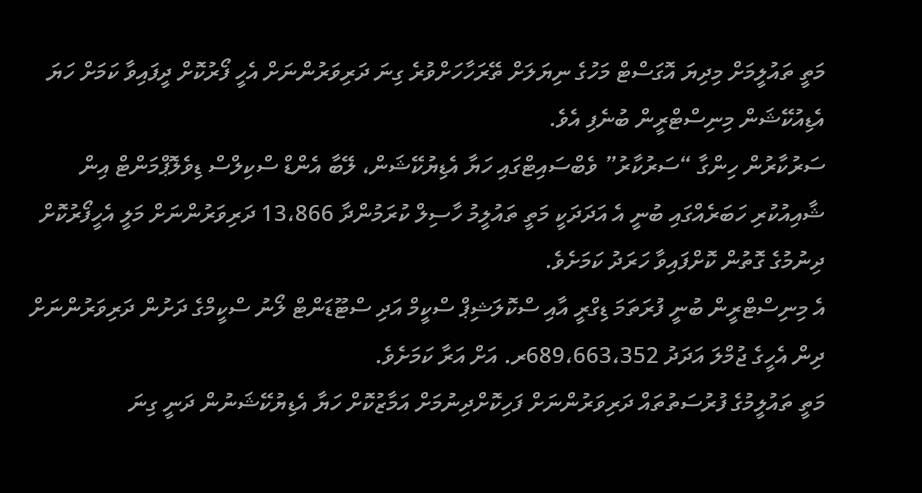މަތީ ތައުލީމަށް މިދިޔަ އޮގަސްޓް މަހުގެ ނިޔަލަށް ތޭރަހާހަށްވުރެ ގިނަ ދަރިވަރުންނަށް އެހީ ފޯރުކޮށް ދީފައިވާ ކަމަށް ހަޔަ އެޑިއުކޭޝަން މިނިސްޓްރީން ބުނެފި އެވެ.
ސަރުކާރުން ހިންގާ “ސަރުކާރު” ވެބްސައިޓްގައި ހަޔާ އެޑިޔުކޭޝަން، ލޭބާ އެންޑް ސްކިލްސް ޑިވެލޮޕްމަންޓް އިން ޝާއިއުކުރި ހަބަރެއްގައި ބުނީ އެ އަދަދަކީ މަތީ ތައުލީމު ހާސިލް ކުރަމުންދާ 13،866 ދަރިވަރުންނަށް މަލީ އެހީފޯރުކޮށް ދިނުމުގެ ގޮތުން ކޮށްފައިވާ ހަރަދު ކަމަށެވެ.
އެ މިނިސްޓްރީން ބުނީ ފުރަތަމަ ޑިގްރީ އާއި ސްކޮލަޝިޕް ސްކީމް އަދި ސްޓޫޑަންޓް ލޯނު ސްކީމްގެ ދަށުން ދަރިވަރުންނަށް ދިން އެހީގެ ޖުމްލަ އަދަދު 689،663،352ރ. އަށް އަރާ ކަމަށެވެ.
މަތީ ތައުލީމުގެ ފުރުސަތުތައް ދަރިވަރުންނަށް ފަހިކޮށްދިނުމަށް އަމާޒުކޮށް ހަޔާ އެޑިޔުކޭޝަނުން ދަނީ ގިނަ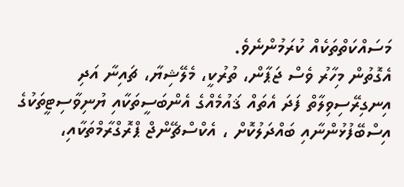މަސައްކަތްތަކެއް ކުރަމުންނެވެ.
އެގޮތުން މިހާރު ވެސް ޖަޕާން، ތުރުކީ، މެލޭޝިޔާ، ޗައިނާ އަދި އިނގިރޭސިވިލާތް ފަދަ އެތައް ޤައުމެއްގެ އެންބަސީތަކާއި ޔުނިވާސިޓީތަކުގެ އިސްބޭފުޅުންނާއި ބައްދަލުކޮށް ، އެކްސްޗޭންޖް ޕްރޮގްރާމްތަކާއި،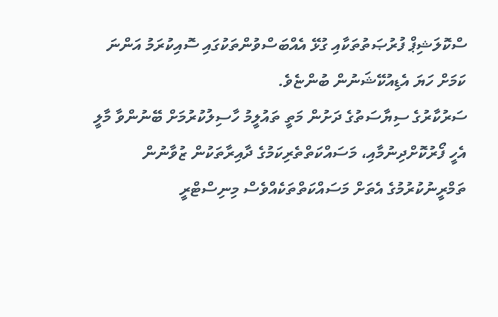ސްކޮލަޝިޕް ފުރުޞަތުތަކާއި ގުޅޭ އެއްބަސްވުންތަކުގައި ސޮއިކުރަމު އަންނަ ކަމަށް ހަޔަ އެޑިއުކޭޝަނުން ބުންޏެވެ.
ސަރުކާރުގެ ސިޔާސަތުގެ ދަށުން މަތީ ތައުލީމު ހާސިލުކުރުމަށް ބޭނުންވާ މާލީ އެހީ ފޯރުކޮށްދިނުމާއި، މަސައްކަތްތެރިކަމުގެ ދާއިރާތަކުން ޒުވާނުން ތަމްރީނުކުރުމުގެ އެތަށް މަސައްކަތްތަކެއްވެސް މިނިސްޓްރީ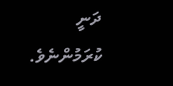ދަނީ ކުރަމުންނެވެ.